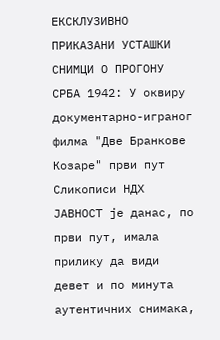ЕКСКЛУЗИВНО ПРИКАЗАНИ УСТАШКИ СНИМЦИ О ПРОГОНУ СРБА 1942: У оквиру документарно-играног филма "Две Бранкове Козаре" први пут Сликописи НДХ
ЈАВНОСТ је данас, по први пут, имала прилику да види девет и по минута аутентичних снимака,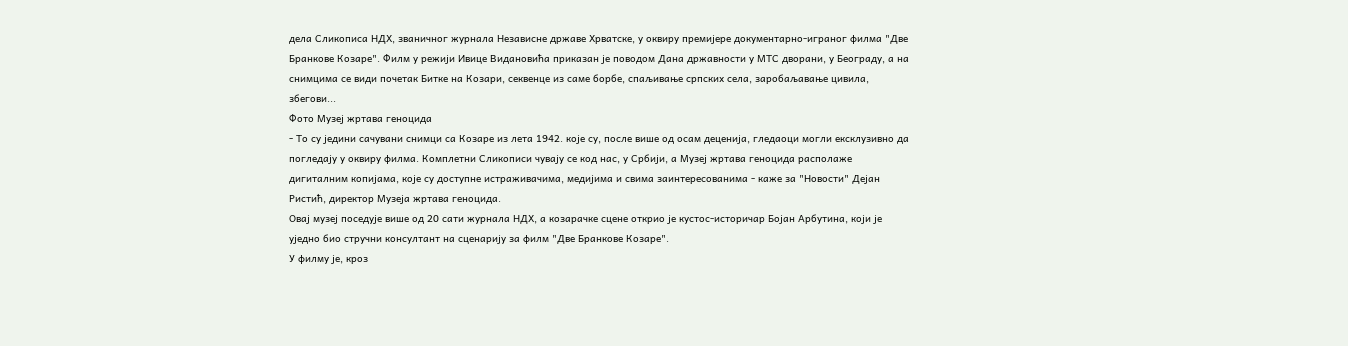дела Сликописа НДХ, званичног журнала Независне државе Хрватске, у оквиру премијере документарно-играног филма "Две Бранкове Козаре". Филм у режији Ивице Видановића приказан је поводом Дана државности у МТС дворани, у Београду, а на снимцима се види почетак Битке на Козари, секвенце из саме борбе, спаљивање српских села, заробаљавање цивила, збегови...
Фото Музеј жртава геноцида
- То су једини сачувани снимци са Козаре из лета 1942. које су, после више од осам деценија, гледаоци могли ексклузивно да погледају у оквиру филма. Комплетни Сликописи чувају се код нас, у Србији, а Музеј жртава геноцида располаже дигиталним копијама, које су доступне истраживачима, медијима и свима заинтересованима - каже за "Новости" Дејан Ристић, директор Музеја жртава геноцида.
Овај музеј поседује више од 20 сати журнала НДХ, а козарачке сцене открио је кустос-историчар Бојан Арбутина, који је уједно био стручни консултант на сценарију за филм "Две Бранкове Козаре".
У филму је, кроз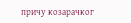причу козарачког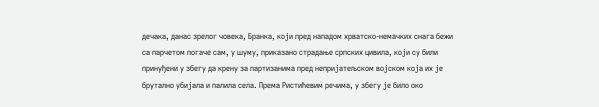дечака, данас зрелог човека, Бранка, који пред нападом хрватско-немачких снага бежи са парчетом погаче сам, у шуму, приказано страдање српских цивила, који су били принуђени у збегу да крену за партизанима пред непријатељском војском која их је брутално убијала и палила села. Према Ристићевим речима, у збегу је било око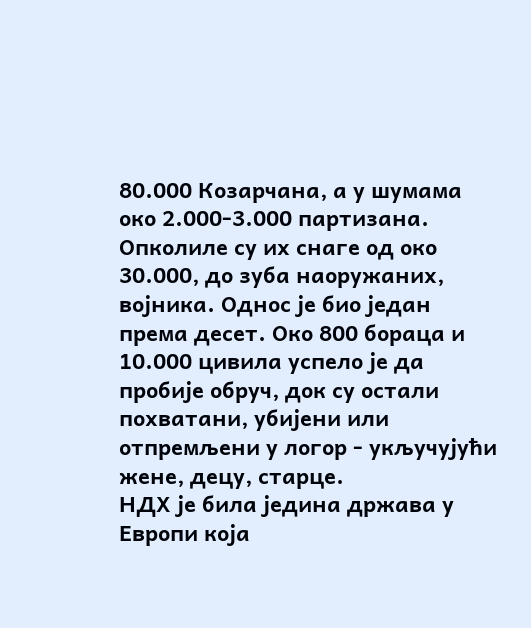80.000 Козарчана, а у шумама око 2.000-3.000 партизана. Опколиле су их снаге од око 30.000, до зуба наоружаних, војника. Однос је био један према десет. Око 800 бораца и 10.000 цивила успело је да пробије обруч, док су остали похватани, убијени или отпремљени у логор - укључујући жене, децу, старце.
НДХ је била једина држава у Европи која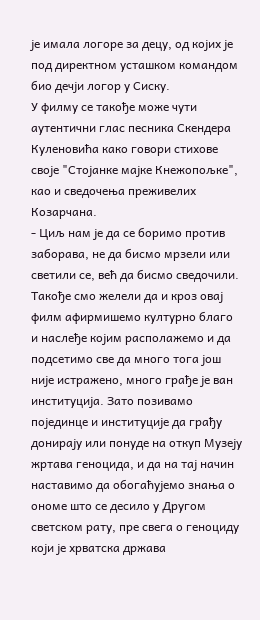је имала логоре за децу, од којих је под директном усташком командом био дечји логор у Сиску.
У филму се такође може чути аутентични глас песника Скендера Куленовића како говори стихове своје "Стојанке мајке Кнежопољке", као и сведочења преживелих Козарчана.
- Циљ нам је да се боримо против заборава, не да бисмо мрзели или светили се, већ да бисмо сведочили. Такође смо желели да и кроз овај филм афирмишемо културно благо и наслеђе којим располажемо и да подсетимо све да много тога још није истражено, много грађе је ван институција. Зато позивамо појединце и институције да грађу донирају или понуде на откуп Музеју жртава геноцида, и да на тај начин наставимо да обогаћујемо знања о ономе што се десило у Другом светском рату, пре свега о геноциду који је хрватска држава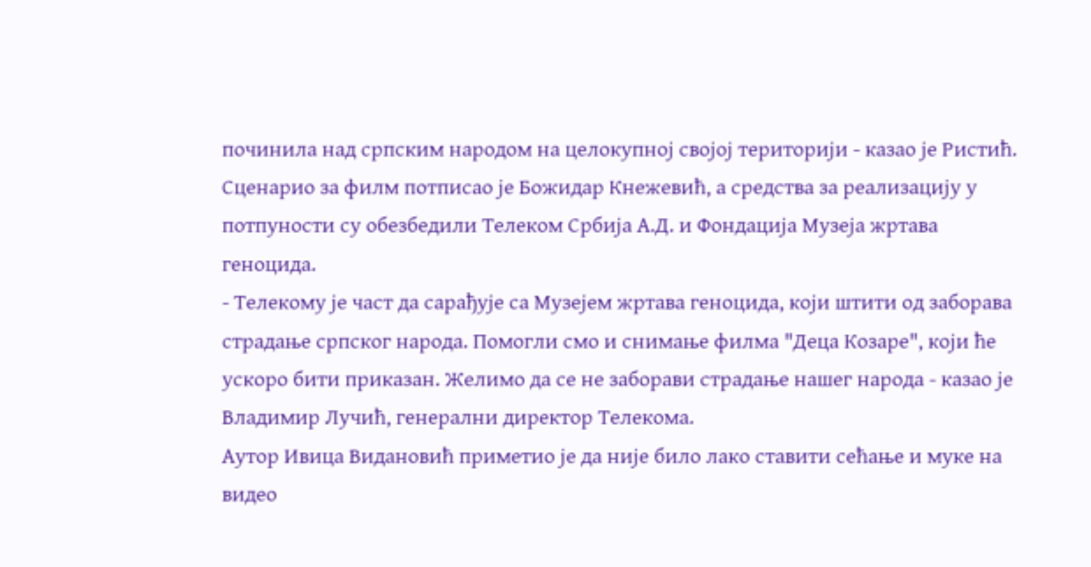починила над српским народом на целокупној својој територији - казао је Ристић.
Сценарио за филм потписао је Божидар Кнежевић, а средства за реализацију у потпуности су обезбедили Телеком Србија А.Д. и Фондација Музеја жртава геноцида.
- Телекому је част да сарађује са Музејем жртава геноцида, који штити од заборава страдање српског народа. Помогли смо и снимање филма "Деца Козаре", који ће ускоро бити приказан. Желимо да се не заборави страдање нашег народа - казао је Владимир Лучић, генерални директор Телекома.
Аутор Ивица Видановић приметио је да није било лако ставити сећање и муке на видео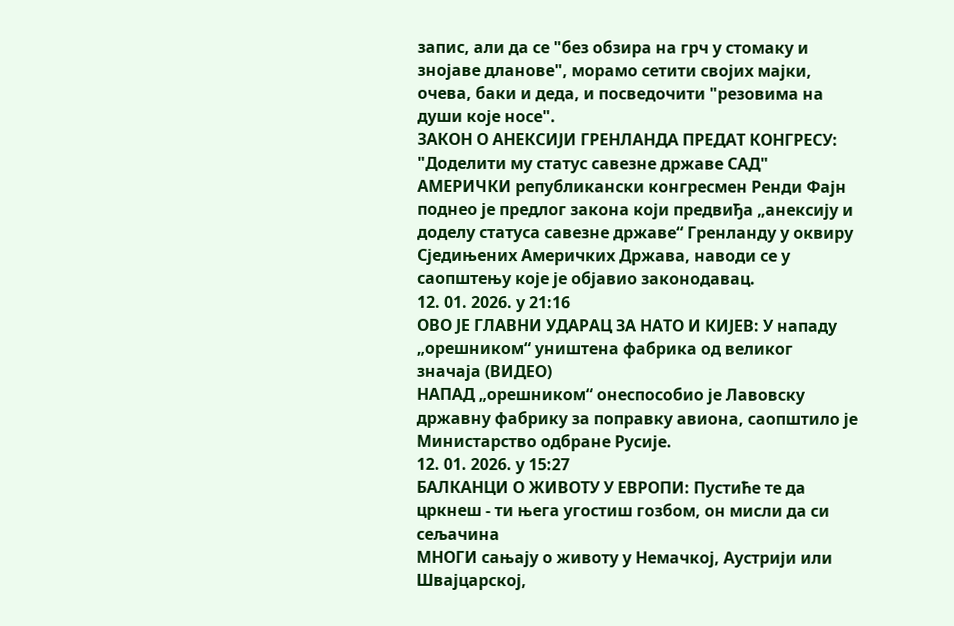запис, али да се "без обзира на грч у стомаку и знојаве дланове", морамо сетити својих мајки, очева, баки и деда, и посведочити "резовима на души које носе".
ЗАКОН О АНЕКСИЈИ ГРЕНЛАНДА ПРЕДАТ КОНГРЕСУ: "Доделити му статус савезне државе САД"
АМЕРИЧКИ републикански конгресмен Ренди Фајн поднео је предлог закона који предвиђа „анексију и доделу статуса савезне државе“ Гренланду у оквиру Сједињених Америчких Држава, наводи се у саопштењу које је објавио законодавац.
12. 01. 2026. у 21:16
ОВО ЈЕ ГЛАВНИ УДАРАЦ ЗА НАТО И КИЈЕВ: У нападу „орешником“ уништена фабрика од великог значаја (ВИДЕО)
НАПАД „орешником“ онеспособио је Лавовску државну фабрику за поправку авиона, саопштило је Министарство одбране Русије.
12. 01. 2026. у 15:27
БАЛКАНЦИ О ЖИВОТУ У ЕВРОПИ: Пустиће те да цркнеш - ти њега угостиш гозбом, он мисли да си сељачина
МНОГИ сањају о животу у Немачкој, Аустрији или Швајцарској,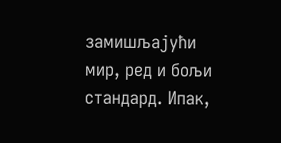замишљајући мир, ред и бољи стандард. Ипак,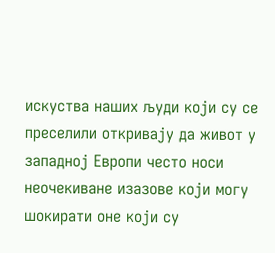искуства наших људи који су се преселили откривају да живот у западној Европи често носи неочекиване изазове који могу шокирати оне који су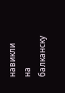навикли на балканску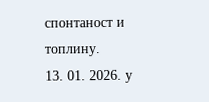спонтаност и топлину.
13. 01. 2026. у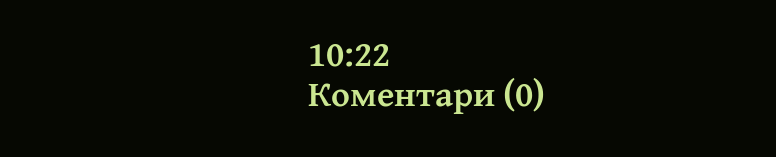10:22
Коментари (0)